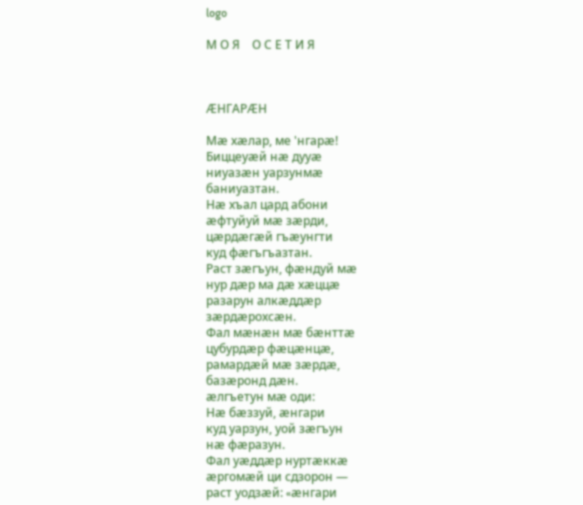logo

М О Я    О С Е Т И Я



ÆНГАРÆН

Мæ хæлар, ме 'нгарæ!
Биццеуæй нæ дууæ
ниуазæн уарзунмæ
баниуазтан.
Нæ хъал цард абони
æфтуйуй мæ зæрди,
цæрдæгæй гъæунгти
куд фæгъгъазтан.
Раст зæгъун, фæндуй мæ
нур дæр ма дæ хæццæ
разарун алкæддæр
зæрдæрохсæн.
Фал мæнæн мæ бæнттæ
цубурдæр фæцæнцæ,
рамардæй мæ зæрдæ,
базæронд дæн.
æлгъетун мæ оди:
Нæ бæззуй, æнгари
куд уарзун, уой зæгъун
нæ фæразун.
Фал уæддæр нуртæккæ
æргомæй ци сдзорон —
раст уодзæй: «æнгари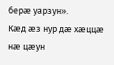берæ уарзун».
Кæд æз нур дæ хæццæ
нæ цæун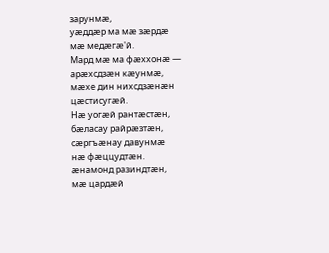зарунмæ,
уæддæр ма мæ зæрдæ
мæ медæгæ'й.
Мард мæ ма фæххонæ —
арæхсдзæн кæунмæ,
мæхе дин нихсдзæнæн
цæстисугæй.
Нæ уогæй рантæстæн,
бæласау райрæзтæн,
сæргъæнау давунмæ
нæ фæццудтæн.
æнамонд разиндтæн,
мæ цардæй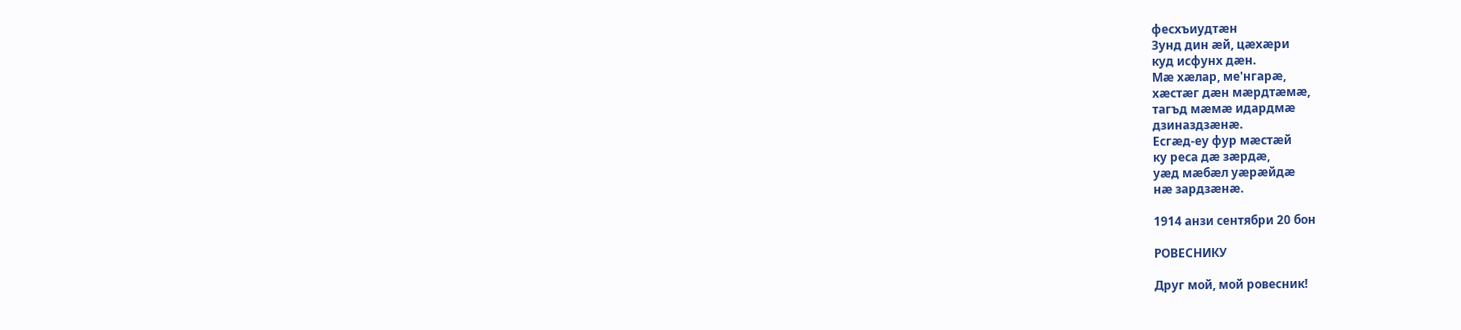фесхъиудтæн
Зунд дин æй, цæхæри
куд исфунх дæн.
Мæ хæлар, ме'нгарæ,
хæстæг дæн мæрдтæмæ,
тагъд мæмæ идардмæ
дзиназдзæнæ.
Есгæд-еу фур мæстæй
ку реса дæ зæрдæ,
уæд мæбæл уæрæйдæ
нæ зардзæнæ.

1914 анзи сентябри 20 бон

РОВЕСНИКУ

Друг мой, мой ровесник!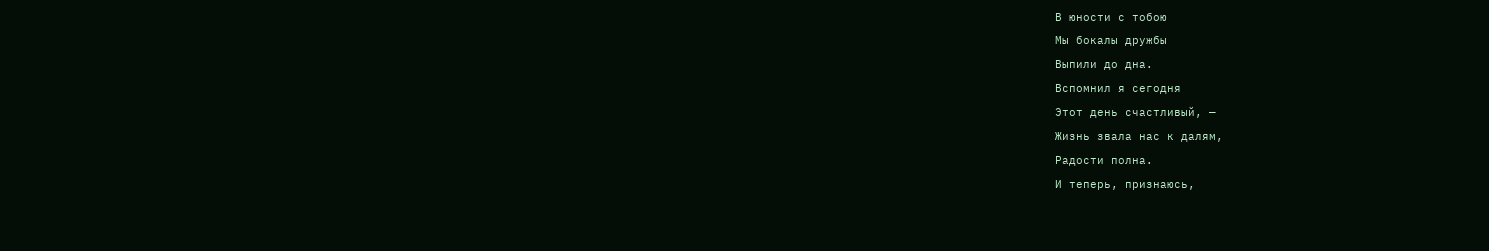В юности с тобою
Мы бокалы дружбы
Выпили до дна.
Вспомнил я сегодня
Этот день счастливый, —
Жизнь звала нас к далям,
Радости полна.
И теперь, признаюсь,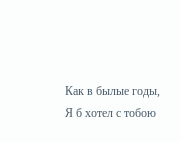Как в былые годы,
Я б хотел с тобою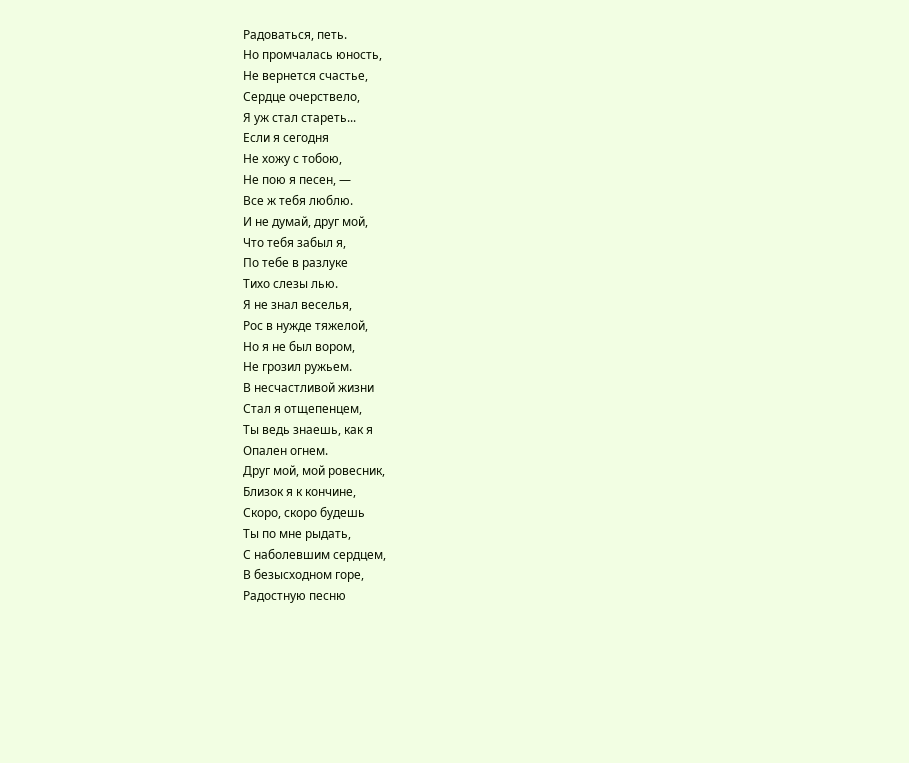Радоваться, петь.
Но промчалась юность,
Не вернется счастье,
Сердце очерствело,
Я уж стал стареть...
Если я сегодня
Не хожу с тобою,
Не пою я песен, —
Все ж тебя люблю.
И не думай, друг мой,
Что тебя забыл я,
По тебе в разлуке
Тихо слезы лью.
Я не знал веселья,
Рос в нужде тяжелой,
Но я не был вором,
Не грозил ружьем.
В несчастливой жизни
Стал я отщепенцем,
Ты ведь знаешь, как я
Опален огнем.
Друг мой, мой ровесник,
Близок я к кончине,
Скоро, скоро будешь
Ты по мне рыдать,
С наболевшим сердцем,
В безысходном горе,
Радостную песню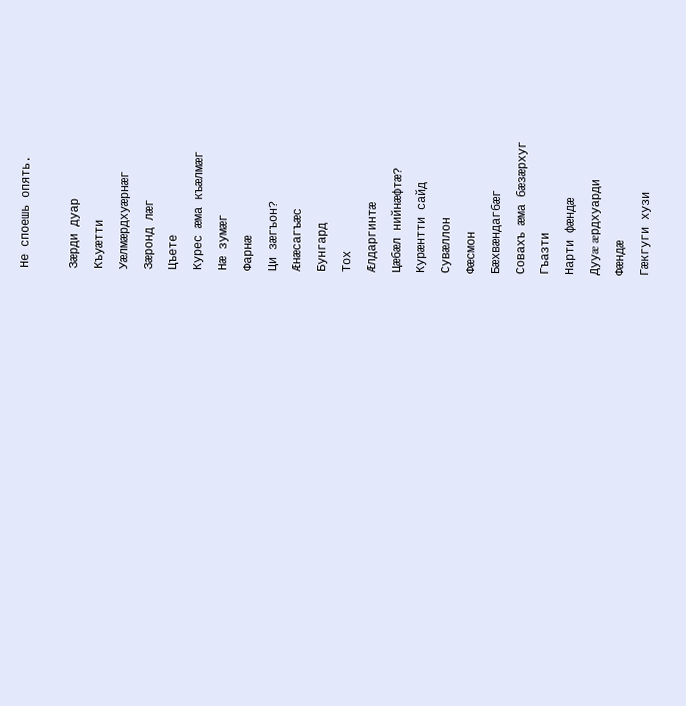Не споешь опять.

Зæрди дуар
Къуæтти
Уæлмæрдхуæрнæг
Зæронд лæг
Цъете
Курес æма къæлмæг
Нæ зумæг
Фарнæ
Ци зæгъон?
Æнæсагъæс
Бунгард
Тох
Æлдаргинтæ
Цæбæл нийнæфтæ?
Курæнтти сайд
Сувæллон
Фæсмон
Бæхвæндагбæг
Совахъ æма бæзæрхуг
Гъазти
Нарти фæндæ
Дууæ æрдхуарди
Фæндæ
Гæкгуги хузи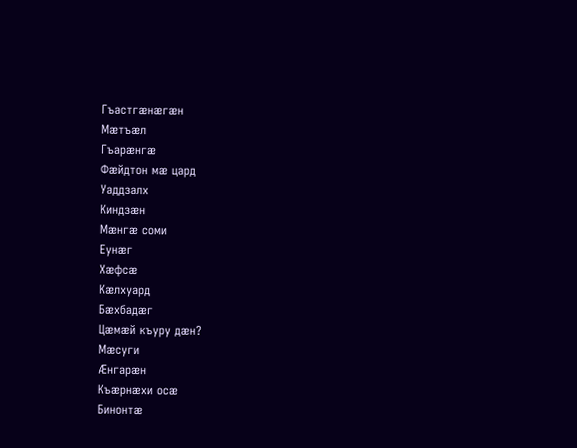Гъастгæнæгæн
Мæтъæл
Гъарæнгæ
Фæйдтон мæ цард
Уаддзалх
Киндзæн
Мæнгæ соми
Еунæг
Хæфсæ
Кæлхуард
Бæхбадæг
Цæмæй къуру дæн?
Мæсуги
Æнгарæн
Къæрнæхи осæ
Бинонтæ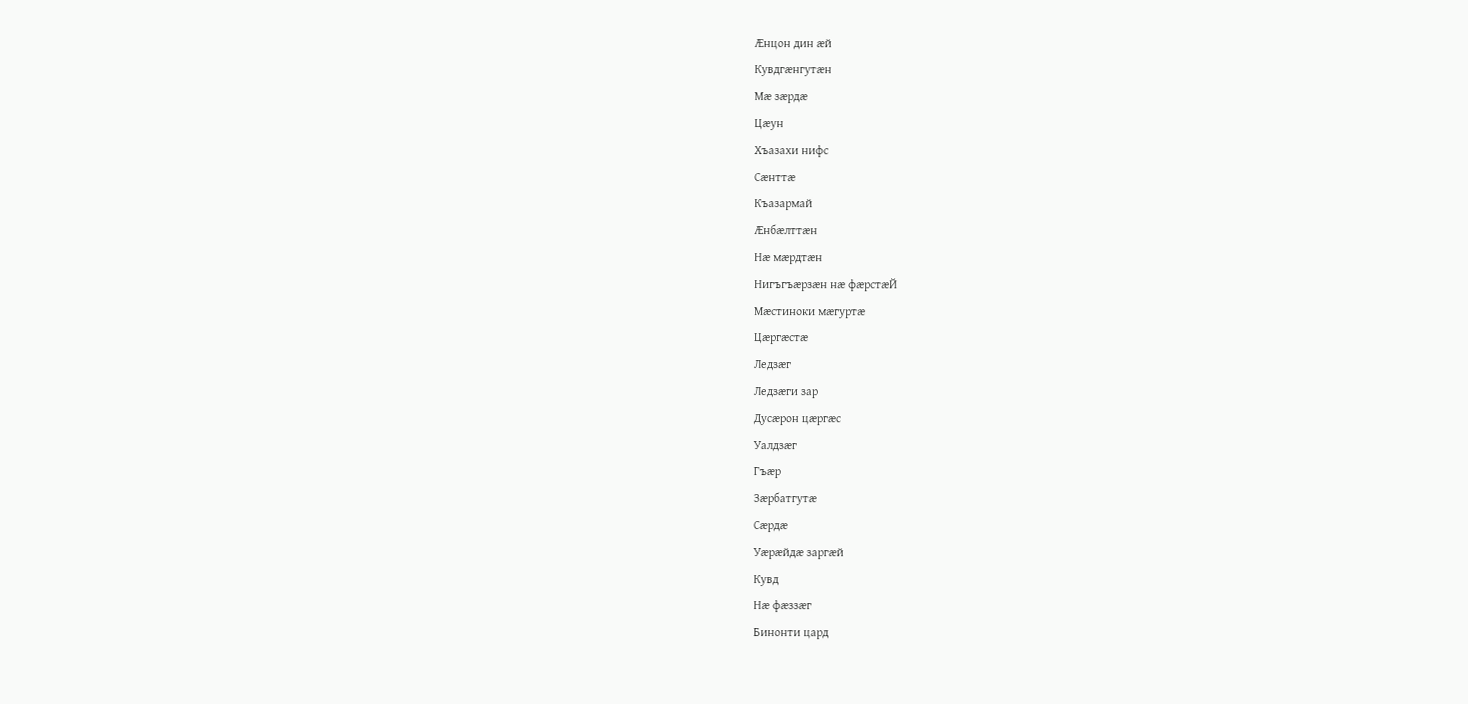Æнцон дин æй
Кувдгæнгутæн
Мæ зæрдæ
Цæун
Хъазахи нифс
Сæнттæ
Къазармай
Æнбæлттæн
Нæ мæрдтæн
Нигъгъæрзæн нæ фæрстæЙ
Мæстиноки мæгуртæ
Цæргæстæ
Ледзæг
Ледзæги зар
Дусæрон цæргæс
Уалдзæг
Гъæр
Зæрбатгутæ
Сæрдæ
Уæрæйдæ заргæй
Кувд
Нæ фæззæг
Бинонти цард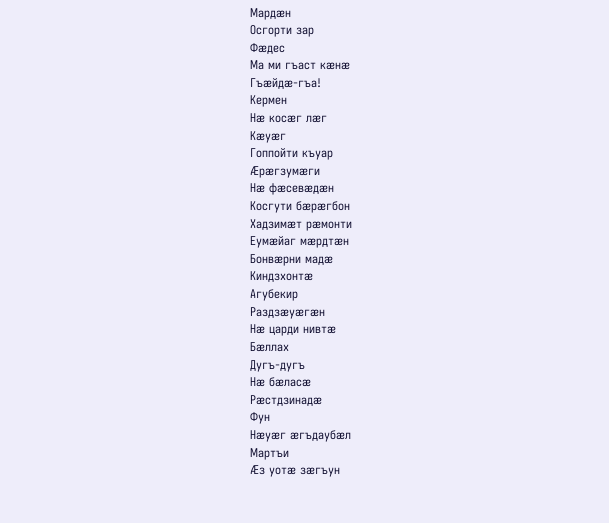Мардæн
Осгорти зар
Фæдес
Ма ми гъаст кæнæ
Гъæйдæ-гъа!
Кермен
Нæ косæг лæг
Кæуæг
Гоппойти къуар
Æрæгзумæги
Нæ фæсевæдæн
Косгути бæрæгбон
Хадзимæт рæмонти
Еумæйаг мæрдтæн
Бонвæрни мадæ
Киндзхонтæ
Агубекир
Раздзæуæгæн
Нæ царди нивтæ
Бæллах
Дугъ-дугъ
Нæ бæласæ
Рæстдзинадæ
Фун
Нæуæг æгъдаубæл
Мартъи
Æз уотæ зæгъун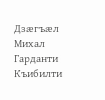Дзæгъæл
Михал Гарданти
Къибилти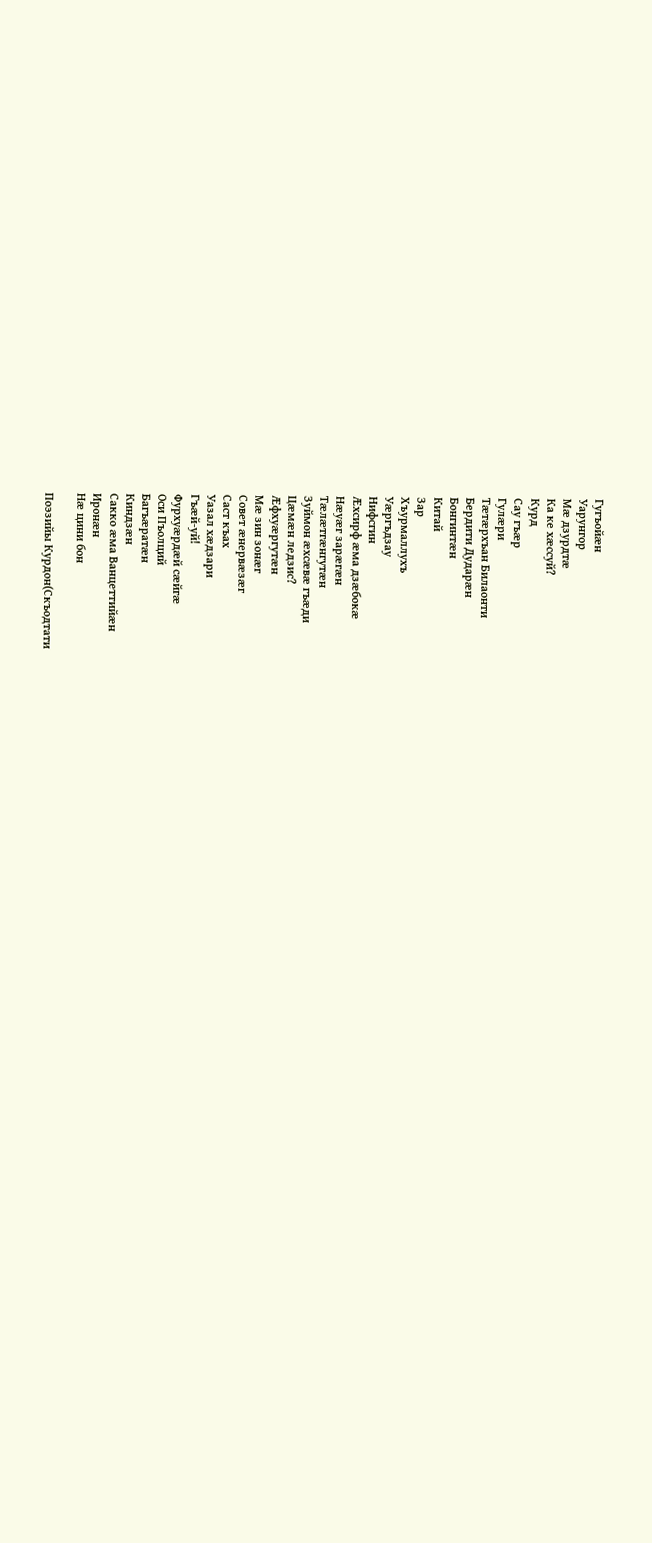Гугъойæн
Уарунгор
Мæ дзурдтæ
Ка ке хæссуй?
Курд
Сау гъæр
Гулæри
Тæтæрхъан Билаонти
Бердити Дударæн
Бонгинтæн
Китай
Зар
Хъурмаллухъ
Уæргъдзау
Нифсгин
Æхсирф æма дзæбокæ
Нæуæг зарæгæн
Тæлæтгæнгутæн
Зуймон æхсæвæ гъæди
Цæмæн ледзис?
Æфхуæргутæн
Мæ зин зонæг
Совет æнервæзæг
Саст къах
Уазал хæдзари
Гъæй-уй!
Фурхуæрдæй сæйгæ
Оси Пъолций
Багъæратæн
Киндзæн
Сакко æма Ванцеттийæн
Иронæн
Нæ цини бон

Поэзийы Курдон(Скъодтати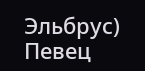Эльбрус)
Певец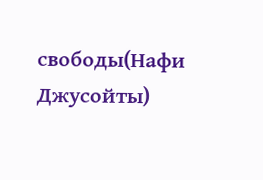свободы(Нафи Джусойты)